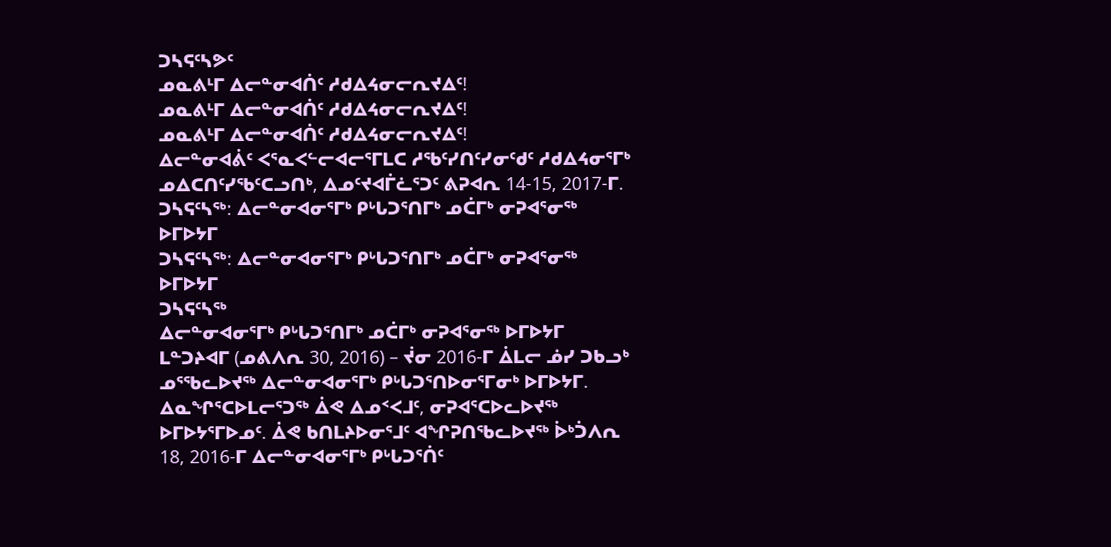ᑐᓴᕋᑦᓴᕗᑦ
ᓄᓇᕕᒻᒥ ᐃᓕᓐᓂᐊᑏᑦ ᓱᑯᐃᔦᓂᓕᕆᔪᐃᑦ!
ᓄᓇᕕᒻᒥ ᐃᓕᓐᓂᐊᑏᑦ ᓱᑯᐃᔦᓂᓕᕆᔪᐃᑦ!
ᓄᓇᕕᒻᒥ ᐃᓕᓐᓂᐊᑏᑦ ᓱᑯᐃᔦᓂᓕᕆᔪᐃᑦ!
ᐃᓕᓐᓂᐊᕖᑦ ᐸᕐᓇᐸᓪᓕᐊᓕᕐᒥᒪᑕ ᓱᖃᑦᓯᑎᑦᓯᓂᑦᑯᑦ ᓱᑯᐃᔦᓂᕐᒥᒃ ᓄᐃᑕᑎᑦᓯᖃᑦᑕᓗᑎᒃ, ᐃᓄᑦᔪᐊᒦᓛᕐᑐᑦ ᕕᕈᐊᕆ 14-15, 2017-ᒥ.
ᑐᓴᕋᑦᓴᖅ: ᐃᓕᓐᓂᐊᓂᕐᒥᒃ ᑭᒡᒐᑐᕐᑎᒥᒃ ᓄᑖᒥᒃ ᓂᕈᐊᕐᓂᖅ ᐅᒥᐅᔭᒥ
ᑐᓴᕋᑦᓴᖅ: ᐃᓕᓐᓂᐊᓂᕐᒥᒃ ᑭᒡᒐᑐᕐᑎᒥᒃ ᓄᑖᒥᒃ ᓂᕈᐊᕐᓂᖅ ᐅᒥᐅᔭᒥ
ᑐᓴᕋᑦᓴᖅ
ᐃᓕᓐᓂᐊᓂᕐᒥᒃ ᑭᒡᒐᑐᕐᑎᒥᒃ ᓄᑖᒥᒃ ᓂᕈᐊᕐᓂᖅ ᐅᒥᐅᔭᒥ
ᒪᓐᑐᔨᐊᒥ (ᓄᕕᐱᕆ 30, 2016) – ᔫᓂ 2016-ᒥ ᐄᒪᓕ ᓅᓯ ᑐᑲᓗᒃ ᓄᕐᖃᓚᐅᔪᖅ ᐃᓕᓐᓂᐊᓂᕐᒥᒃ ᑭᒡᒐᑐᕐᑎᐅᓂᕐᒥᓂᒃ ᐅᒥᐅᔭᒥ. ᐃᓇᖏᕐᑕᐅᒪᓕᕐᑐᖅ ᐄᕙ ᐃᓄᑉᐸᒧᑦ, ᓂᕈᐊᕐᑕᐅᓚᐅᔪᖅ ᐅᒥᐅᔭᕐᒥᐅᓄᑦ. ᐄᕙ ᑲᑎᒪᔨᐅᓂᕐᒧᑦ ᐊᖏᕈᑎᖃᓚᐅᔪᖅ ᐆᒃᑑᐱᕆ 18, 2016-ᒥ ᐃᓕᓐᓂᐊᓂᕐᒥᒃ ᑭᒡᒐᑐᕐᑏᑦ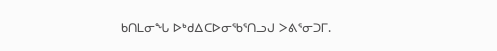ᑲᑎᒪᓂᖓ ᐅᒃᑯᐃᑕᐅᓂᖃᕐᑎᓗᒍ ᐳᕕᕐᓂᑐᒥ.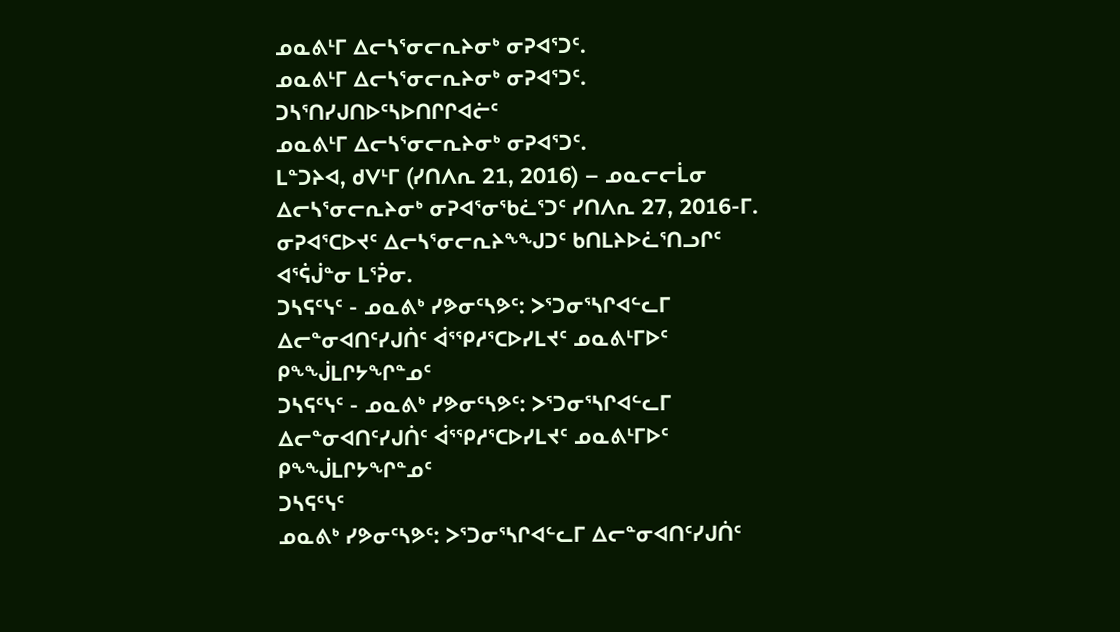ᓄᓇᕕᒻᒥ ᐃᓕᓴᕐᓂᓕᕆᔨᓂᒃ ᓂᕈᐊᕐᑐᑦ.
ᓄᓇᕕᒻᒥ ᐃᓕᓴᕐᓂᓕᕆᔨᓂᒃ ᓂᕈᐊᕐᑐᑦ.
ᑐᓴᕐᑎᓯᒍᑎᐅᑦᓴᐅᑎᒋᒋᐊᓖᑦ
ᓄᓇᕕᒻᒥ ᐃᓕᓴᕐᓂᓕᕆᔨᓂᒃ ᓂᕈᐊᕐᑐᑦ.
ᒪᓐᑐᔨᐊ, ᑯᐯᒻᒥ (ᓯᑎᐱᕆ 21, 2016) – ᓄᓇᓕᓕᒫᓂ ᐃᓕᓴᕐᓂᓕᕆᔨᓂᒃ ᓂᕈᐊᕐᓂᖃᓛᕐᑐᑦ ᓯᑎᐱᕆ 27, 2016-ᒥ. ᓂᕈᐊᕐᑕᐅᔪᑦ ᐃᓕᓴᕐᓂᓕᕆᔨᖕᖑᑐᑦ ᑲᑎᒪᔨᐅᓛᕐᑎᓗᒋᑦ ᐊᕐᕌᒎᓐᓂ ᒪᕐᕉᓂ.
ᑐᓴᕋᑦᓭᑦ - ᓄᓇᕕᒃ ᓯᕗᓂᑦᓴᕗᑦ: ᐳᕐᑐᓂᕐᓴᒋᐊᓪᓚᒥ ᐃᓕᓐᓂᐊᑎᑦᓯᒍᑏᑦ ᐋᕐᕿᓱᕐᑕᐅᓯᒪᔪᑦ ᓄᓇᕕᒻᒥᐅᑦ ᑭᖕᖒᒪᒋᔭᖏᓐᓄᑦ
ᑐᓴᕋᑦᓭᑦ - ᓄᓇᕕᒃ ᓯᕗᓂᑦᓴᕗᑦ: ᐳᕐᑐᓂᕐᓴᒋᐊᓪᓚᒥ ᐃᓕᓐᓂᐊᑎᑦᓯᒍᑏᑦ ᐋᕐᕿᓱᕐᑕᐅᓯᒪᔪᑦ ᓄᓇᕕᒻᒥᐅᑦ  ᑭᖕᖒᒪᒋᔭᖏᓐᓄᑦ
ᑐᓴᕋᑦᓭᑦ
ᓄᓇᕕᒃ ᓯᕗᓂᑦᓴᕗᑦ: ᐳᕐᑐᓂᕐᓴᒋᐊᓪᓚᒥ ᐃᓕᓐᓂᐊᑎᑦᓯᒍᑏᑦ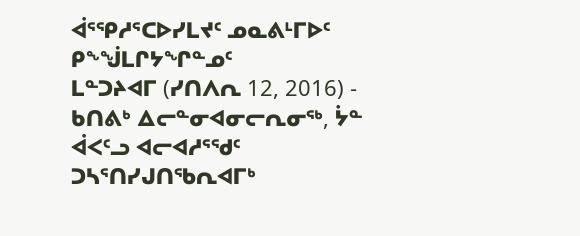ᐋᕐᕿᓱᕐᑕᐅᓯᒪᔪᑦ ᓄᓇᕕᒻᒥᐅᑦ  ᑭᖕᖒᒪᒋᔭᖏᓐᓄᑦ
ᒪᓐᑐᔨᐊᒥ (ᓯᑎᐱᕆ 12, 2016) - ᑲᑎᕕᒃ ᐃᓕᓐᓂᐊᓂᓕᕆᓂᖅ, ᔮᓐ ᐋᐸᑦᓗ ᐊᓕᐊᓱᕐᖁᑦ ᑐᓴᕐᑎᓯᒍᑎᖃᕆᐊᒥᒃ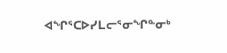ᐊᖏᕐᑕᐅᓯᒪᓕᕐᓂᖏᓐᓂᒃ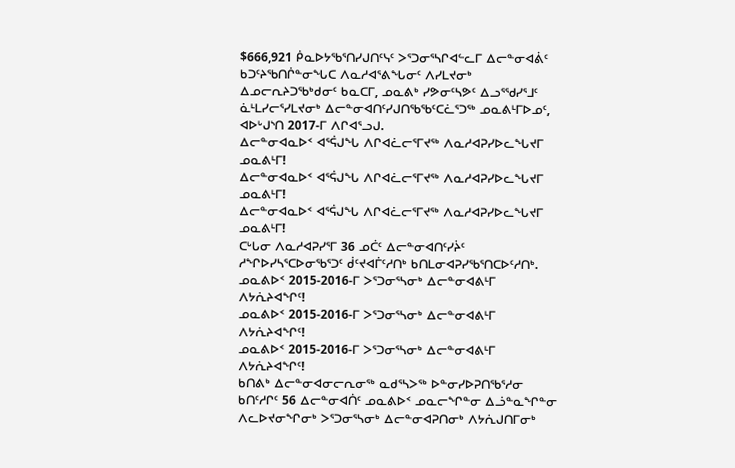$666,921 ᑮᓇᐅᔭᖃᕐᑎᓯᒍᑎᑦᓭᑦ ᐳᕐᑐᓂᕐᓴᒋᐊᓪᓚᒥ ᐃᓕᓐᓂᐊᕖᑦ ᑲᑐᑦᔨᖃᑎᒌᓐᓂᖓᑕ ᐱᓇᓱᐊᕐᕕᖓᓂᑦ ᐱᓯᒪᔪᓂᒃ ᐃᓄᓕᕆᔨᑐᖃᒃᑯᓂᑦ ᑲᓇᑕᒥ, ᓄᓇᕕᒃ ᓯᕗᓂᑦᓴᕗᑦ ᐃᓗᕐᖁᓯᕐᒧᑦ ᓈᒻᒪᓯᓕᕐᓯᒪᔪᓂᒃ ᐃᓕᓐᓂᐊᑎᑦᓯᒍᑎᖃᖃᑦᑕᓛᕐᑐᖅ ᓄᓇᕕᒻᒥᐅᓄᑦ, ᐊᐅᒡᒍᔅᑎ 2017-ᒥ ᐱᒋᐊᕐᓗᒍ.
ᐃᓕᓐᓂᐊᓇᐅᑉ ᐊᕐᕌᒍᖓ ᐱᒋᐊᓛᓕᕐᒥᔪᖅ ᐱᓇᓱᐊᕈᓯᐅᓚᖓᔪᒥ ᓄᓇᕕᒻᒥ!
ᐃᓕᓐᓂᐊᓇᐅᑉ ᐊᕐᕌᒍᖓ ᐱᒋᐊᓛᓕᕐᒥᔪᖅ ᐱᓇᓱᐊᕈᓯᐅᓚᖓᔪᒥ ᓄᓇᕕᒻᒥ!
ᐃᓕᓐᓂᐊᓇᐅᑉ ᐊᕐᕌᒍᖓ ᐱᒋᐊᓛᓕᕐᒥᔪᖅ ᐱᓇᓱᐊᕈᓯᐅᓚᖓᔪᒥ ᓄᓇᕕᒻᒥ!
ᑕᒡᒐᓂ ᐱᓇᓱᐊᕈᓯᕐᒥ 36 ᓄᑖᑦ ᐃᓕᓐᓂᐊᑎᑦᓯᔩᑦ ᓱᖏᐅᓯᓴᕐᑕᐅᓂᖃᕐᑐᑦ ᑰᑦᔪᐊᒦᑦᓱᑎᒃ ᑲᑎᒪᓂᐊᕈᓯᖃᕐᑎᑕᐅᑦᓱᑎᒃ.
ᓄᓇᕕᐅᑉ 2015-2016-ᒥ ᐳᕐᑐᓂᕐᓴᓂᒃ ᐃᓕᓐᓂᐊᕕᒻᒥ ᐱᔭᕇᔨᐊᖏᑦ!
ᓄᓇᕕᐅᑉ 2015-2016-ᒥ ᐳᕐᑐᓂᕐᓴᓂᒃ ᐃᓕᓐᓂᐊᕕᒻᒥ ᐱᔭᕇᔨᐊᖏᑦ!
ᓄᓇᕕᐅᑉ 2015-2016-ᒥ ᐳᕐᑐᓂᕐᓴᓂᒃ ᐃᓕᓐᓂᐊᕕᒻᒥ ᐱᔭᕇᔨᐊᖏᑦ!
ᑲᑎᕕᒃ ᐃᓕᓐᓂᐊᓂᓕᕆᓂᖅ ᓇᑯᕐᓴᐳᖅ ᐅᓐᓂᓯᐅᕈᑎᖃᕐᓱᓂ ᑲᑎᑦᓱᒋᑦ 56 ᐃᓕᓐᓂᐊᑏᑦ ᓄᓇᕕᐅᑉ ᓄᓇᓕᖏᓐᓂ ᐃᓘᓐᓇᖏᓐᓂ ᐱᓚᐅᔪᓂᖏᓂᒃ ᐳᕐᑐᓂᕐᓴᓂᒃ ᐃᓕᓐᓂᐊᕈᑎᓂᒃ ᐱᔭᕇᒍᑎᒥᓂᒃ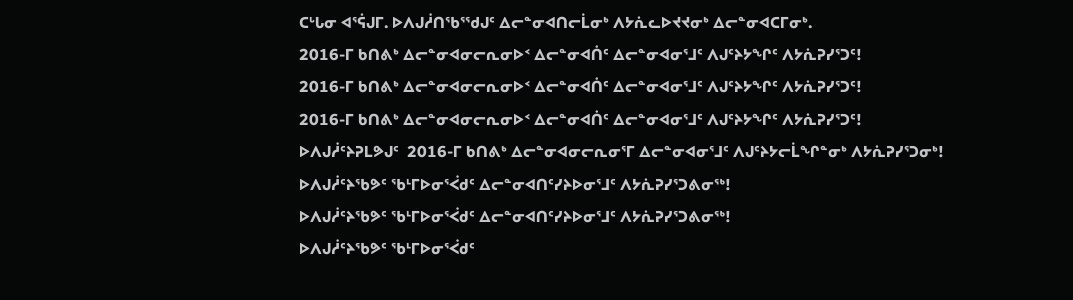ᑕᒡᒐᓂ ᐊᕐᕌᒍᒥ. ᐅᐱᒍᓲᑎᖃᕐᖁᒍᑦ ᐃᓕᓐᓂᐊᑎᓕᒫᓂᒃ ᐱᔭᕇᓚᐅᔪᔪᓂᒃ ᐃᓕᓐᓂᐊᑕᒥᓂᒃ.
2016-ᒥ ᑲᑎᕕᒃ ᐃᓕᓐᓂᐊᓂᓕᕆᓂᐅᑉ ᐃᓕᓐᓂᐊᑏᑦ ᐃᓕᓐᓂᐊᓂᕐᒧᑦ ᐱᒍᑦᔨᔭᖏᑦ ᐱᔭᕇᕈᓯᕐᑐᑦ!
2016-ᒥ ᑲᑎᕕᒃ ᐃᓕᓐᓂᐊᓂᓕᕆᓂᐅᑉ ᐃᓕᓐᓂᐊᑏᑦ ᐃᓕᓐᓂᐊᓂᕐᒧᑦ ᐱᒍᑦᔨᔭᖏᑦ ᐱᔭᕇᕈᓯᕐᑐᑦ!
2016-ᒥ ᑲᑎᕕᒃ ᐃᓕᓐᓂᐊᓂᓕᕆᓂᐅᑉ ᐃᓕᓐᓂᐊᑏᑦ ᐃᓕᓐᓂᐊᓂᕐᒧᑦ ᐱᒍᑦᔨᔭᖏᑦ ᐱᔭᕇᕈᓯᕐᑐᑦ!
ᐅᐱᒍᓲᑦᔨᕈᒪᕗᒍᑦ  2016-ᒥ ᑲᑎᕕᒃ ᐃᓕᓐᓂᐊᓂᓕᕆᓂᕐᒥ ᐃᓕᓐᓂᐊᓂᕐᒧᑦ ᐱᒍᑦᔨᔭᓕᒫᖏᓐᓂᒃ ᐱᔭᕇᕈᓯᕐᑐᓂᒃ!
ᐅᐱᒍᓲᑦᔨᖃᕗᑦ ᖃᒻᒥᐅᓂᕐᐹᑯᑦ ᐃᓕᓐᓂᐊᑎᑦᓯᔨᐅᓂᕐᒧᑦ ᐱᔭᕇᕈᓯᕐᑐᕕᓂᖅ!
ᐅᐱᒍᓲᑦᔨᖃᕗᑦ ᖃᒻᒥᐅᓂᕐᐹᑯᑦ ᐃᓕᓐᓂᐊᑎᑦᓯᔨᐅᓂᕐᒧᑦ ᐱᔭᕇᕈᓯᕐᑐᕕᓂᖅ!
ᐅᐱᒍᓲᑦᔨᖃᕗᑦ ᖃᒻᒥᐅᓂᕐᐹᑯᑦ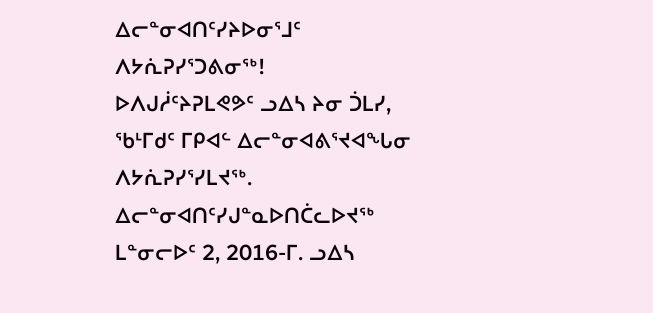ᐃᓕᓐᓂᐊᑎᑦᓯᔨᐅᓂᕐᒧᑦ ᐱᔭᕇᕈᓯᕐᑐᕕᓂᖅ!
ᐅᐱᒍᓲᑦᔨᕈᒪᕙᕗᑦ ᓗᐃᓴ ᔨᓂ ᑑᒪᓯ, ᖃᒻᒥᑯᑦ ᒥᑭᐊᓪ ᐃᓕᓐᓂᐊᕕᕐᔪᐊᖓᓂ ᐱᔭᕇᕈᓯᕐᓯᒪᔪᖅ. ᐃᓕᓐᓂᐊᑎᑦᓯᒍᓐᓇᐅᑎᑖᓚᐅᔪᖅ ᒪᓐᓂᓕᐅᑦ 2, 2016-ᒥ. ᓗᐃᓴ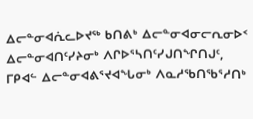ᐃᓕᓐᓂᐊᕇᓚᐅᔪᖅ ᑲᑎᕕᒃ ᐃᓕᓐᓂᐊᓂᓕᕆᓂᐅᑉ ᐃᓕᓐᓂᐊᑎᑦᓯᔨᓂᒃ ᐱᒋᐅᕐᓴᑎᑦᓯᒍᑎᖏᑎᒍᑦ, ᒥᑭᐊᓪ ᐃᓕᓐᓂᐊᕕᕐᔪᐊᖓᓂᒃ ᐱᓇᓱᖃᑎᖃᕐᓱᑎᒃ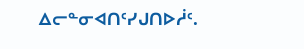ᐃᓕᓐᓂᐊᑎᑦᓯᒍᑎᐅᓲᑦ.